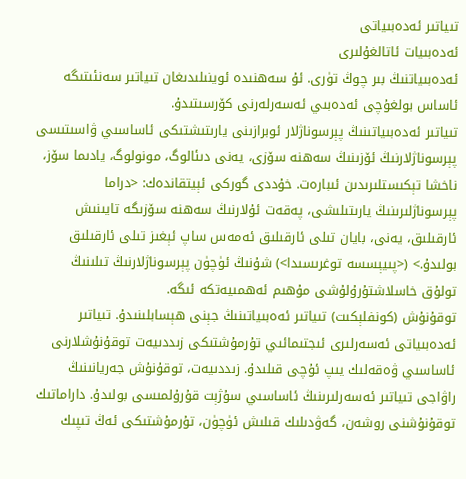تىياتىر ئەدەبىياتى
ئەدەبىيات ئاتالغۇلىرى
ئەدەبىياتنىڭ بىر چوڭ تۈرى. ئۇ سەھنىدە ئوينىلىدىغان تىياتىر سەنئىتىگە ئاساس بولغۇچى ئەدەبىي ئەسەرلەرنى كۆرسىتىدۇ.
تىياتىر ئەدەبىياتىنىڭ پېرسوناژلار ئوبرازىنى يارىتىشتىكى ئاساسىي ۋاسىتىسى پېرسوناژلارنىڭ ئۆزىنىڭ سەھنە سۆزى، يەنى دىئالوگ، مونولوگ، يادىما سۆز، ناخشا تېكىستلىرىدىن ئىبارەت. خۇددى گوركى ئېيتقاندەك: <دراما پېرسوناژلىرىنىڭ يارىتىلىشى، پەقەت ئۇلارنىڭ سەھنە سۆزىگە تايىنىش ئارقىلىق، يەنى، بايان تىلى ئارقىلىق ئەمەس ساپ ئېغىز تىلى ئارقىلىق بولىدۇ.> (<پىيېسسە توغرىسىدا>) شۇنىڭ ئۈچۈن پېرسوناژلارنىڭ تىلىنىڭ تولۇق خاسلاشتۇرۇلۇشى مۇھىم ئەھمىيەتكە ئىگە.
توقۇنۇش (كونفلېكىت) تىياتىر ئەەبىياتىنىڭ جېنى ھېسابلىنىدۇ. تىياتىر ئەدەبىياتى ئەسەرلىرى ئىجتىمائىي تۇرمۇشتىكى زىددىيەت توقۇنۇشلارنى ئاساسىي ۋەقەلىك يىپ ئۇچى قىلىدۇ. زىددىيەت، توقۇنۇش جەريانىنىڭ راۋاجى تىياتىر ئەسەرلىرىنىڭ ئاساسىي سۇژېت قۇرۇلمىسى بولىدۇ. داراماتىك توقۇنۇشنى روشەن، گەۋدىلىك قىلىش ئۈچۈن، تۇرمۇشتىكى ئەڭ تىپىك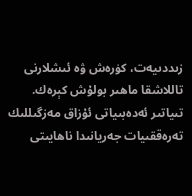زىددىيەت، كۈرەش ۋە ئىشلارنى تاللاشقا ماھىر بولۇش كېرەك.
تىياتىر ئەدەبىياتى ئۇزاق مەزگىللىك تەرەققىيات جەريانىدا ناھايىتى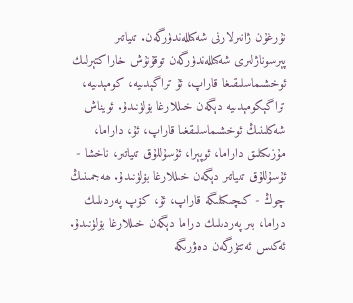نۇرغۇن ژانىرلارنى شەكىللەندۈرگەن. تىياتىر پېرسوناژلىرى شەكىللەندۈرگەن توقۇنۇش خاراكتېرلىك ئوخشىماسلىقىغا قاراپ، ئۇ تراگېدىيە، كومېدىيە، تراگېكومېدىيە دېگەن خىللارغا بۆلۈنىدۇ. ئويناش شەكلىنىڭ ئوخشىماسلىقغىا قاراپ، ئۇ، داراما، مۇزىكىلىق داراما، ئوپېرا، ئۇسۇللۇق تىياتىر، ناخشا - ئۇسۇللۇق تىياتىر دېگەن خىللارغا بۆلۈنىدۇ. ھەجمىنىڭ چوڭ - كىچىكىلىگە قاراپ، ئۇ، كۆپ پەردىلىك دراما، بىر پەردىلىك دراما دېگەن خىللارغا بۆلۈنىدۇ. ئەكىس ئەتتۈرگەن دەۋرىگە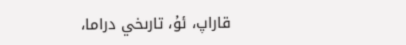قاراپ، ئۇ، تارىخي دراما،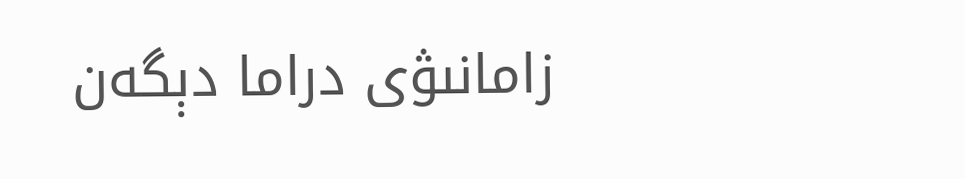زامانىۋى دراما دېگەن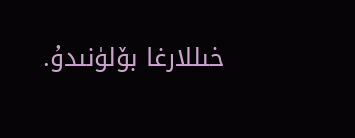خىللارغا بۆلۈنىدۇ.